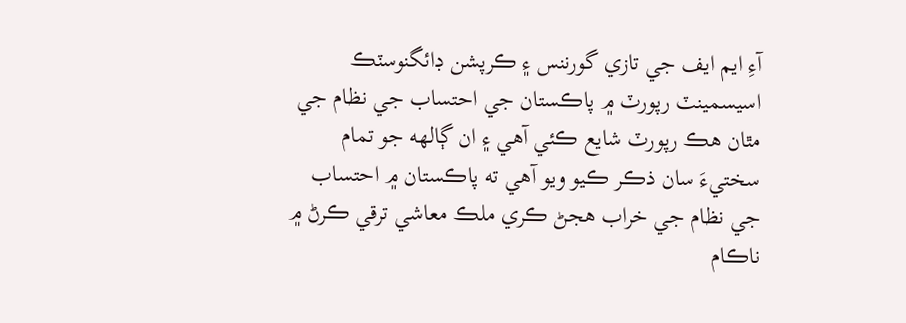آءِ ايم ايف جي تازي گورننس ۽ ڪرپشن ڊائگنوسٽڪ اسيسمينٽ رپورٽ ۾ پاڪستان جي احتساب جي نظام جي مٿان هڪ رپورٽ شايع ڪئي آهي ۽ ان ڳالهه جو تمام سختيءَ سان ذڪر ڪيو ويو آهي ته پاڪستان ۾ احتساب جي نظام جي خراب هجڻ ڪري ملڪ معاشي ترقي ڪرڻ ۾ ناڪام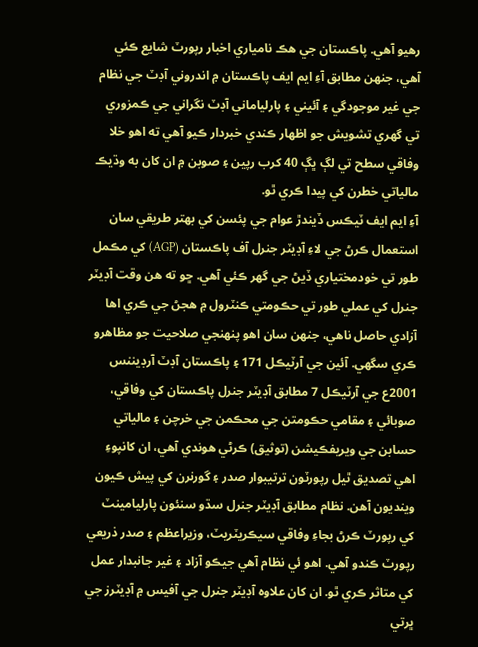رهيو آهي. پاڪستان جي هڪ نامياري اخبار رپورٽ شايع ڪئي آهي، جنهن مطابق آءِ ايم ايف پاڪستان ۾ اندروني آڊٽ جي نظام جي غير موجودگي ۽ آئيني ۽ پارلياماني آڊٽ نگراني جي ڪمزوري تي گهري تشويش جو اظهار ڪندي خبردار ڪيو آهي ته اهو خلا وفاقي سطح تي لڳ ڀڳ 40 کرب رپين ۽ صوبن ۾ ان کان به وڌيڪ مالياتي خطرن کي پيدا ڪري ٿو.
آءِ ايم ايف ٽيڪس ڏيندڙ عوام جي پئسن کي بهتر طريقي سان استعمال ڪرڻ جي لاءِ آڊيٽر جنرل آف پاڪستان (AGP) کي مڪمل طور تي خودمختياري ڏيڻ جي گهر ڪئي آهي. ڇو ته هن وقت آڊيٽر جنرل کي عملي طور تي حڪومتي ڪنٽرول ۾ هجڻ جي ڪري اها آزادي حاصل ناهي، جنهن سان اهو پنهنجي صلاحيت جو مظاهرو ڪري سگهي. آئين جي آرٽيڪل 171 ۽ پاڪستان آڊٽ آرڊيننس 2001ع جي آرٽيڪل 7 مطابق آڊيٽر جنرل پاڪستان کي وفاقي، صوبائي ۽ مقامي حڪومتن جي محڪمن جي خرچن ۽ مالياتي حسابن جي ويريفڪيشن (توثيق) ڪرڻي هوندي آهي، ان کانپوءِ اهي تصديق ٿيل رپورٽون ترتيبوار صدر ۽ گورنرن کي پيش ڪيون وينديون آهن. نظام مطابق آڊيٽر جنرل سڌو سنئون پارليامينٽ کي رپورٽ ڪرڻ بجاءِ وفاقي سيڪريٽريٽ، وزيراعظم ۽ صدر ذريعي رپورٽ ڪندو آهي. اهو ئي نظام آهي جيڪو آزاد ۽ غير جانبدار عمل کي متاثر ڪري ٿو. ان کان علاوه آڊيٽر جنرل جي آفيس ۾ آڊيٽرز جي ڀرتي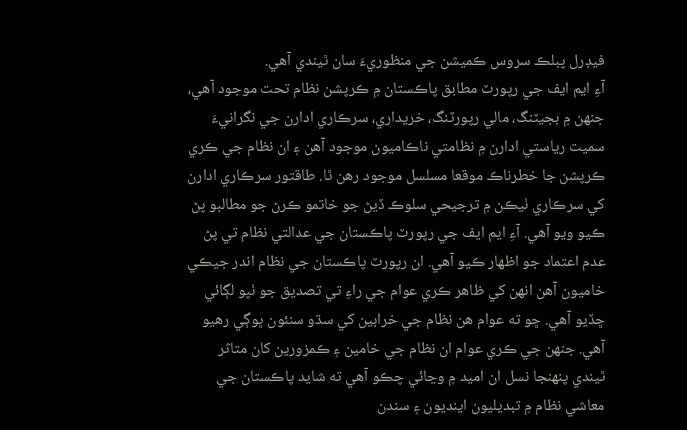فيڊرل پبلڪ سروس ڪميشن جي منظوريءَ سان ٿيندي آهي.
آءِ ايم ايف جي رپورٽ مطابق پاڪستان ۾ ڪرپشن نظام تحت موجود آهي، جنهن ۾ بجيٽنگ، مالي رپورٽنگ، خريداري، سرڪاري ادارن جي نگرانيءَ سميت رياستي ادارن ۾ نظامتي ناڪاميون موجود آهن ۽ ان نظام جي ڪري ڪرپشن جا خطرناڪ موقعا مسلسل موجود رهن ٿا. طاقتور سرڪاري ادارن کي سرڪاري ٺيڪن ۾ ترجيحي سلوڪ ڏيڻ جو خاتمو ڪرڻ جو مطالبو پڻ ڪيو ويو آهي. آءِ ايم ايف جي رپورٽ پاڪستان جي عدالتي نظام تي پڻ عدم اعتماد جو اظهار ڪيو آهي. ان رپورٽ پاڪستان جي نظام اندر جيڪي خاميون آهن انهن کي ظاهر ڪري عوام جي راءِ تي تصديق جو ٺپو لڳائي ڇڏيو آهي. ڇو ته عوام هن نظام جي خرابين کي سڌو سنئون ڀوڳي رهيو آهي. جنهن جي ڪري عوام ان نظام جي خامين ۽ ڪمزورين کان متاثر ٿيندي پنهنجا نسل ان اميد ۾ وڃائي چڪو آهي ته شايد پاڪستان جي معاشي نظام ۾ تبديليون اينديون ۽ سندن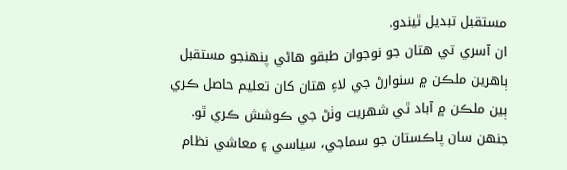مستقبل تبديل ٿيندو.
ان آسري تي هتان جو نوجوان طبقو هاڻي پنهنجو مستقبل ٻاهرين ملڪن ۾ سنوارڻ جي لاءِ هتان کان تعليم حاصل ڪري ٻين ملڪن ۾ آباد ٿي شهريت وٺڻ جي ڪوشش ڪري ٿو. جنهن سان پاڪستان جو سماجي، سياسي ۽ معاشي نظام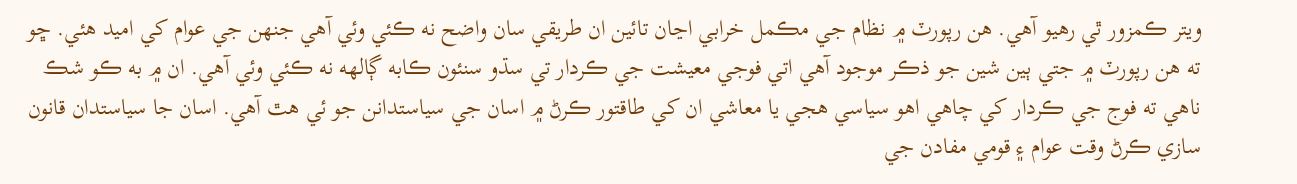ويتر ڪمزور ٿي رهيو آهي. هن رپورٽ ۾ نظام جي مڪمل خرابي اڃان تائين ان طريقي سان واضح نه ڪئي وئي آهي جنهن جي عوام کي اميد هئي. ڇو ته هن رپورٽ ۾ جتي ٻين شين جو ذڪر موجود آهي اتي فوجي معيشت جي ڪردار تي سڌو سنئون ڪابه ڳالهه نه ڪئي وئي آهي. ان ۾ به ڪو شڪ ناهي ته فوج جي ڪردار کي چاهي اهو سياسي هجي يا معاشي ان کي طاقتور ڪرڻ ۾ اسان جي سياستدانن جو ئي هٿ آهي. اسان جا سياستدان قانون سازي ڪرڻ وقت عوام ۽ قومي مفادن جي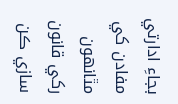بجاءِ ادارتي مفادن کي مٿانهون رکي قانون سازي ڪن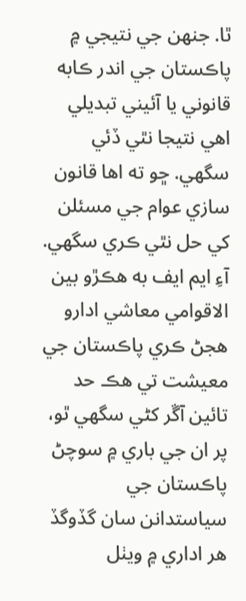ٿا. جنهن جي نتيجي ۾ پاڪستان جي اندر ڪابه قانوني يا آئيني تبديلي اهي نتيجا نٿي ڏئي سگهي. ڇو ته اها قانون سازي عوام جي مسئلن کي حل نٿي ڪري سگهي. آءِ ايم ايف به هڪڙو بين الاقوامي معاشي ادارو هجڻ ڪري پاڪستان جي معيشت تي هڪ حد تائين آڱر کڻي سگهي ٿو، پر ان جي باري ۾ سوچڻ پاڪستان جي سياستدانن سان گڏوگڏ هر اداري ۾ ويٺل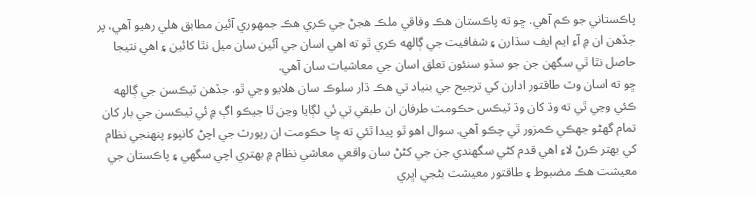پاڪستاني جو ڪم آهي. ڇو ته پاڪستان هڪ وفاقي ملڪ هجڻ جي ڪري هڪ جمهوري آئين مطابق هلي رهيو آهي، پر جڏهن ان ۾ آءِ ايم ايف سڌارن ۽ شفافيت جي ڳالهه ڪري ٿو ته اهي اسان جي آئين سان ميل نٿا کائين ۽ اهي نتيجا حاصل نٿا ٿي سگهن جن جو سڌو سنئون تعلق اسان جي معاشيات سان آهي.
ڇو ته اسان وٽ طاقتور ادارن کي ترجيح جي بنياد تي هڪ ڌار سلوڪ سان هلايو وڃي ٿو. جڏهن ٽيڪسن جي ڳالهه ڪئي وڃي ٿي ته وڌ کان وڌ ٽيڪس حڪومت طرفان ان طبقي تي ئي لڳايا وڃن ٿا جيڪو اڳ ۾ ئي ٽيڪسن جي بار کان تمام گهڻو جهڪي ڪمزور ٿي چڪو آهي. سوال اهو ٿو پيدا ٿئي ته ڇا حڪومت ان رپورٽ جي اچڻ کانپوءِ پنهنجي نظام کي بهتر ڪرڻ لاءِ اهي قدم کڻي سگهندي جن جي کڻڻ سان واقعي معاشي نظام ۾ بهتري اچي سگهي ۽ پاڪستان جي معيشت هڪ مضبوط ۽ طاقتور معيشت بڻجي اڀري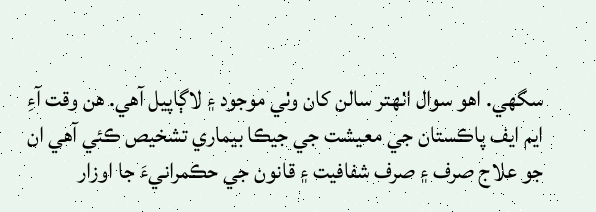سگهي. اهو سوال اٺهتر سالن کان وٺي موجود ۽ لاڳاپيل آهي. هن وقت آءِ ايم ايف پاڪستان جي معيشت جي جيڪا بيماري تشخيص ڪئي آهي ان جو علاج صرف ۽ صرف شفافيت ۽ قانون جي حڪمرانيءَ جا اوزار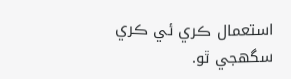استعمال ڪري ئي ڪري سگهجي ٿو.